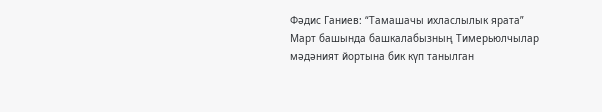Фәдис Ганиев: “Тамашачы ихласлылык ярата”
Март башында башкалабызның Тимерьюлчылар мәдәният йортына бик күп танылган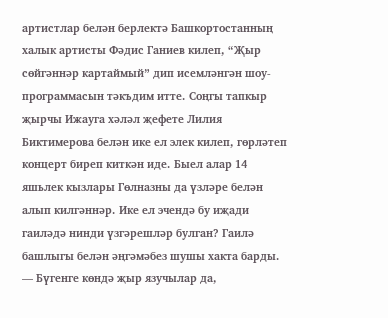артистлар белән берлектә Башкортостанның халык артисты Фәдис Ганиев килеп, “Җыр сөйгәннәр картаймый” дип исемләнгән шоу-программасын тәкъдим итте. Соңгы тапкыр җырчы Ижауга хәләл җефете Лилия Биктимерова белән ике ел элек килеп, гөрләтеп концерт биреп киткән иде. Быел алар 14 яшьлек кызлары Гөлназны да үзләре белән алып килгәннәр. Ике ел эчендә бу иҗади гаиләдә нинди үзгәрешләр булган? Гаилә башлыгы белән әңгәмәбез шушы хакта барды.
— Бүгенге көндә җыр язучылар да,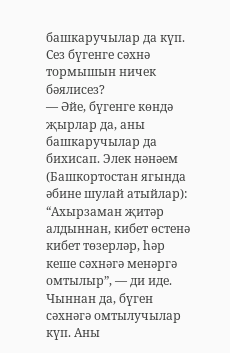башкаручылар да күп. Сез бүгенге сәхнә тормышын ничек бәялисез?
— Әйе, бүгенге көндә җырлар да, аны башкаручылар да бихисап. Элек нәнәем (Башкортостан ягында әбине шулай атыйлар): “Ахырзаман җитәр алдыннан, кибет өстенә кибет төзерләр, һәр кеше сәхнәгә менәргә омтылыр”, — ди иде. Чыннан да, бүген сәхнәгә омтылучылар күп. Аны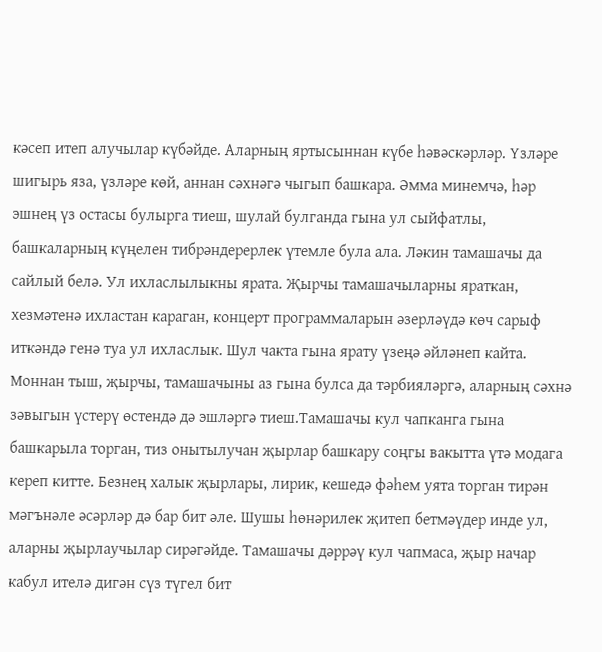кәсеп итеп алучылар күбәйде. Аларның яртысыннан күбе һәвәскәрләр. Үзләре шигырь яза, үзләре көй, аннан сәхнәгә чыгып башкара. Әмма минемчә, һәр эшнең үз остасы булырга тиеш, шулай булганда гына ул сыйфатлы, башкаларның күңелен тибрәндерерлек үтемле була ала. Ләкин тамашачы да сайлый белә. Ул ихласлылыкны ярата. Җырчы тамашачыларны яраткан, хезмәтенә ихластан караган, концерт программаларын әзерләүдә көч сарыф иткәндә генә туа ул ихласлык. Шул чакта гына ярату үзеңә әйләнеп кайта. Моннан тыш, җырчы, тамашачыны аз гына булса да тәрбияләргә, аларның сәхнә зәвыгын үстерү өстендә дә эшләргә тиеш.Тамашачы кул чапканга гына башкарыла торган, тиз онытылучан җырлар башкару соңгы вакытта үтә модага кереп китте. Безнең халык җырлары, лирик, кешедә фәһем уята торган тирән мәгънәле әсәрләр дә бар бит әле. Шушы һөнәрилек җитеп бетмәүдер инде ул, аларны җырлаучылар сирәгәйде. Тамашачы дәррәү кул чапмаса, җыр начар кабул ителә дигән сүз түгел бит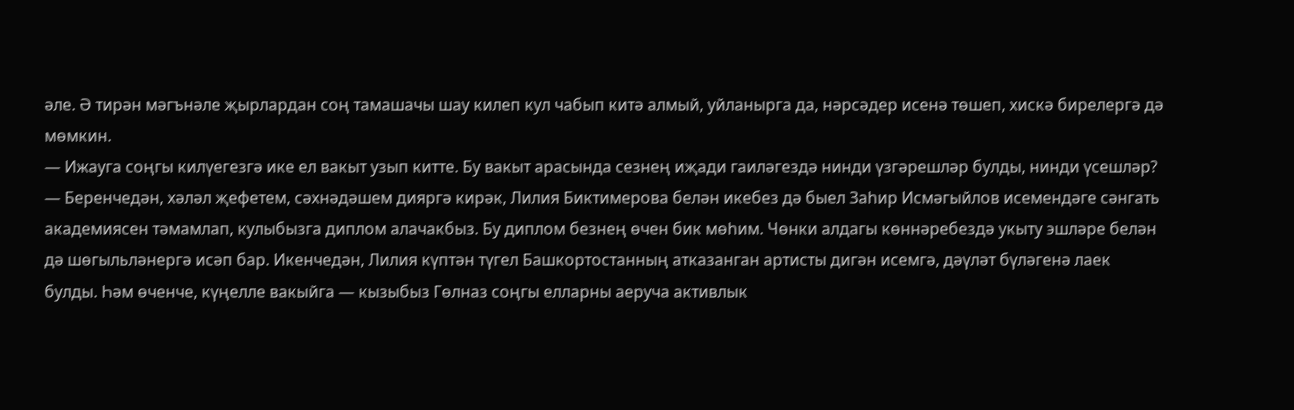әле. Ә тирән мәгънәле җырлардан соң тамашачы шау килеп кул чабып китә алмый, уйланырга да, нәрсәдер исенә төшеп, хискә бирелергә дә мөмкин.
— Ижауга соңгы килүегезгә ике ел вакыт узып китте. Бу вакыт арасында сезнең иҗади гаиләгездә нинди үзгәрешләр булды, нинди үсешләр?
— Беренчедән, хәләл җефетем, сәхнәдәшем дияргә кирәк, Лилия Биктимерова белән икебез дә быел Заһир Исмәгыйлов исемендәге сәнгать академиясен тәмамлап, кулыбызга диплом алачакбыз. Бу диплом безнең өчен бик мөһим. Чөнки алдагы көннәребездә укыту эшләре белән дә шөгыльләнергә исәп бар. Икенчедән, Лилия күптән түгел Башкортостанның атказанган артисты дигән исемгә, дәүләт бүләгенә лаек булды. Һәм өченче, күңелле вакыйга — кызыбыз Гөлназ соңгы елларны аеруча активлык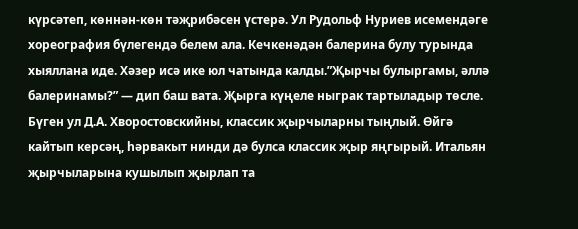күрсәтеп, көннән-көн тәҗрибәсен үстерә. Ул Рудольф Нуриев исемендәге хореография бүлегендә белем ала. Кечкенәдән балерина булу турында хыяллана иде. Хәзер исә ике юл чатында калды.”Җырчы булыргамы, әллә балеринамы?” — дип баш вата. Җырга күңеле ныграк тартыладыр төсле. Бүген ул Д.А. Хворостовскийны, классик җырчыларны тыңлый. Өйгә кайтып керсәң, һәрвакыт нинди дә булса классик җыр яңгырый. Итальян җырчыларына кушылып җырлап та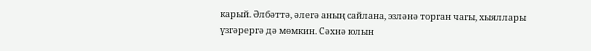карый. Әлбәттә, әлегә аның сайлана, эзләнә торган чагы, хыяллары үзгәрергә дә мөмкин. Сәхнә юлын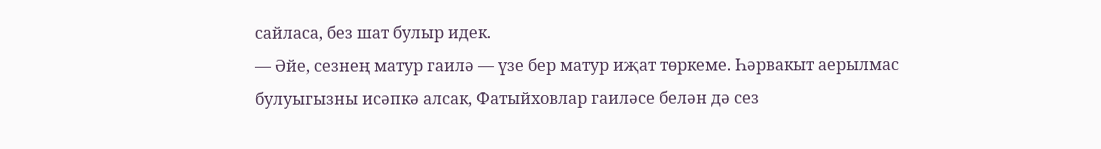сайласа, без шат булыр идек.
— Әйе, сезнең матур гаилә — үзе бер матур иҗат төркеме. Һәрвакыт аерылмас булуыгызны исәпкә алсак, Фатыйховлар гаиләсе белән дә сез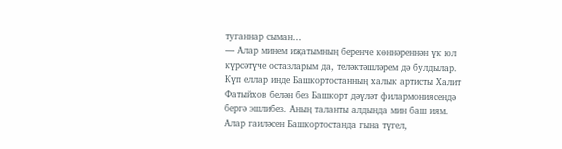туганнар сыман…
— Алар минем иҗатымның беренче көннәреннән үк юл күрсәтүче остазларым да, теләктәшләрем дә булдылар. Күп еллар инде Башкортостанның халык артисты Халит Фатыйхов белән без Башкорт дәүләт филармониясендә бергә эшлибез. Аның таланты алдында мин баш иям. Алар гаиләсен Башкортостанда гына түгел,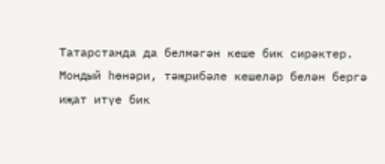Татарстанда да белмәгән кеше бик сирәктер. Мондый һөнәри, тәҗрибәле кешеләр белән бергә иҗат итүе бик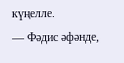күңелле.
— Фәдис әфәнде,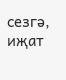сезгә, иҗат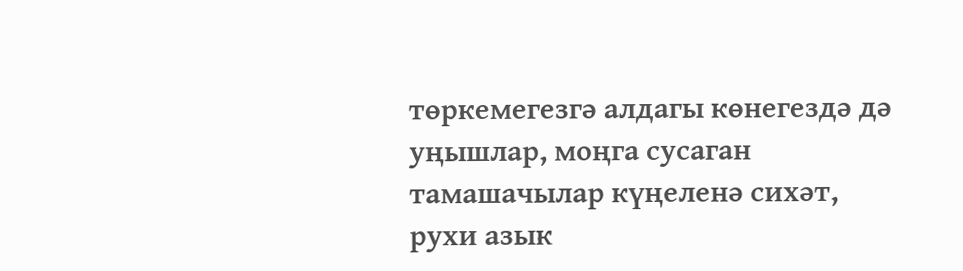төркемегезгә алдагы көнегездә дә уңышлар, моңга сусаган тамашачылар күңеленә сихәт, рухи азык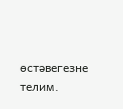өстәвегезне телим.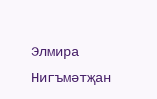Элмира Нигъмәтҗан